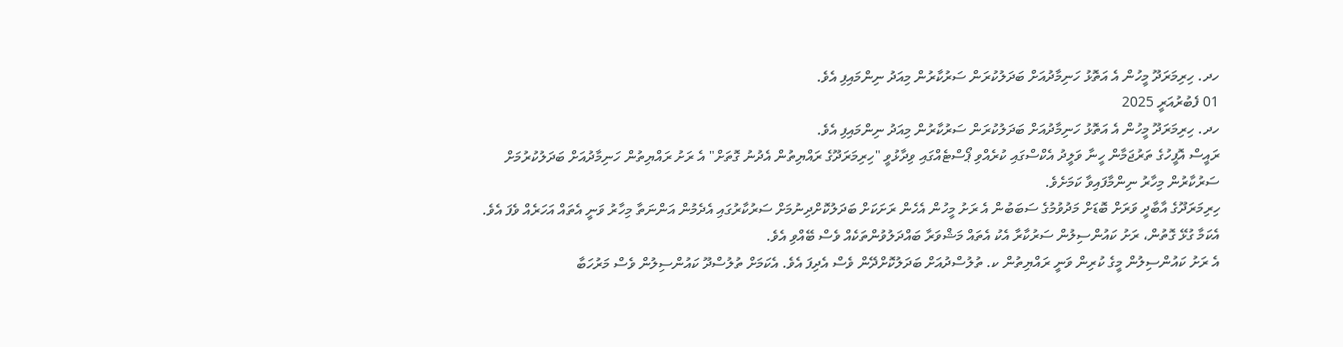ހދ. ހިރިމަރަދޫ މީހުން އެ އަތޮޅު ހަނިމާދުއަށް ބަދަލުކުރަން ސަރުކާރުން މިއަދު ނިންމައިފި އެވެ.
01 ފެބުރުއަރީ 2025
ހދ. ހިރިމަރަދޫ މީހުން އެ އަތޮޅު ހަނިމާދުއަށް ބަދަލުކުރަން ސަރުކާރުން މިއަދު ނިންމައިފި އެވެ.
ރައީސް އޮފީހުގެ ތަރުޖަމާން ހީނާ ވަލީދު އެކްސްގައި ކުރެއްވި ޕޯސްޓެއްގައި ވިދާޅުވީ "ހިރިމަރަދޫގެ ރައްޔިތުން އެދުނު ގޮތަށް" އެ ރަށު ރައްޔިތުން ހަނިމާދުއަށް ބަދަލުކުރުމަށް ސަރުކާރުން މިހާރު ނިންމާފައިވާ ކަމަށެވެ.
ހިރިމަރަދޫގެ އާބާދީ ވަރަށް ބޮޑަށް މަދުވުމުގެ ސަބަބުން އެ ރަށު މީހުން އެހެން ރަށަކަށް ބަދަލުކޮށްދިނުމަށް ސަރުކާރުގައި އެދެމުން އަންނަތާ މިހާރު ވަނީ އެތައް އަހަރެއް ވެފަ އެވެ. އެކަމާ ގުޅޭ ގޮތުން، ރަށު ކައުންސިލުން ސަރުކާރާ އެކު އެތައް މަޝްވަރާ ބައްދަލުވުންތަކެއް ވެސް ބޭއްވި އެވެ.
އެ ރަށު ކައުންސިލުން މީގެ ކުރިން ވަނީ ރައްޔިތުން ކ. ތުލުސްދުއަށް ބަދަލުކޮށްދޭން ވެސް އެދިފަ އެވެ. އެކަމަށް ތުލުސްދޫ ކައުންސިލުން ވެސް މަރުހަބާ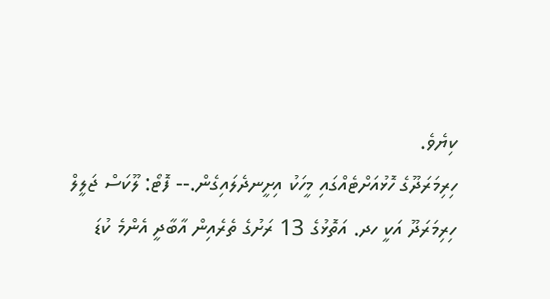ކިޔެވެ.
ހިރިމަރަދޫގެ ހޮޅުއަށްޓެއްގައި މީހަކު އިށީނދެލައިގެން.-- ފޮޓޯ: ލޫކަސް ޖަލީލް
ހިރިމަރަދޫ އަކީ ހދ. އަތޮޅުގެ 13 ރަށުގެ ތެރެއިން އާބާދީ އެންމެ ކުޑަ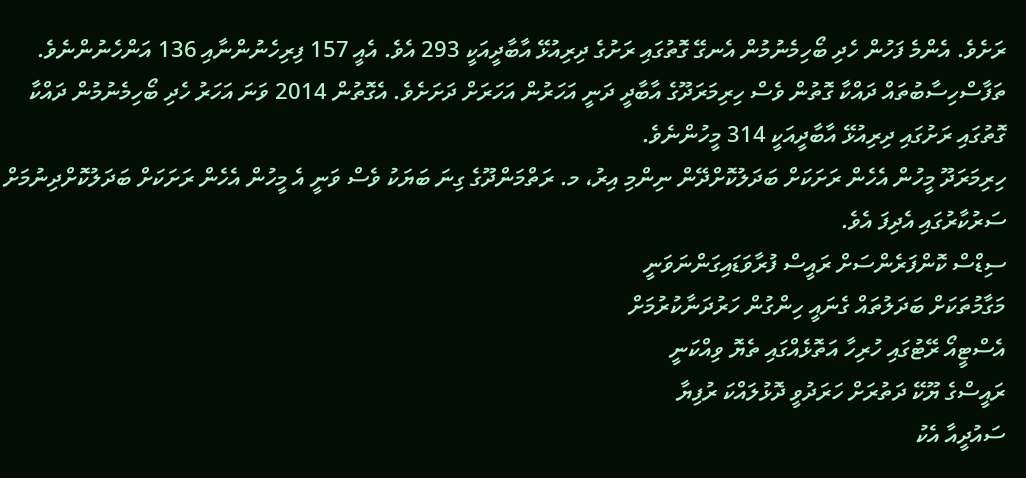ރަށެވެ. އެންމެ ފަހުން ހެދި ބޯހިމެނުމުން އެނގޭ ގޮތުގައި ރަށުގެ ދިރިއުޅޭ އާބާދީއަކީ 293 އެވެ. އެއީ 157 ފިރިހެނުންނާއި 136 އަންހެނުންނެވެ.
ތަފާސްހިސާބުތައް ދައްކާ ގޮތުން ވެސް ހިރިމަރަދޫގެ އާބާދީ ދަނީ އަހަރުން އަހަރަށް ދަށަށެވެ. އެގޮތުން 2014 ވަނަ އަހަރު ހެދި ބޯހިމެނުމުން ދައްކާ ގޮތުގައި ރަށުގައި ދިރިއުޅޭ އާބާދީއަކީ 314 މީހުންނެވެ.
ހިރިމަރަދޫ މީހުން އެހެން ރަށަކަށް ބަދަލުކޮށްދޭން ނިންމި އިރު، މ. ރަތްމަންދޫގެ ގިނަ ބަޔަކު ވެސް ވަނީ އެ މީހުން އެހެން ރަށަކަށް ބަދަލުކޮށްދިނުމަށް ސަރުކާރުގައި އެދިފަ އެވެ.
ސިޑްސް ކޮންފަރެންސަށް ރައީސް ފުރާވަޑައިގަންނަވަނީ
މަގާމުތަކަށް ބަދަލުތައް ގެނައީ ހިންގުން ހަރުދަނާކުރުމަށް
އެސްޓީއޯ ރޭޓުގައި ހުރިހާ އަތޮޅެއްގައި ތެޔޮ ވިއްކަނީ
ރައީސްގެ ޔޫކޭ ދަތުރަށް ހަރަދުވީ ދޮޅުލައްކަ ރުފިޔާ
ސައުދީއާ އެކު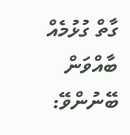ގާތް ގުޅުމެއް ބާއްވަން ބޭނުންވޭ: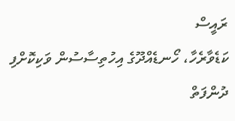ރައީސް
ކަޑެވާރެހާ، ހޯނޑެއްދޫގެ އިހުތިސާސުން ވަކިކޮށްފި
ދުންފަތް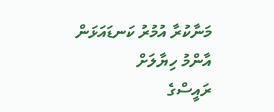މަނާކުރާ އުމުރު ކަނޑައަޅަން އާންމު ހިޔާލަށް
ރައީސްގެ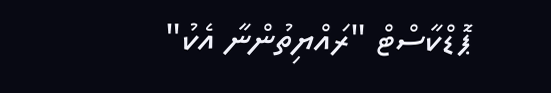ޕޮޑްކާސްޓް "ރައްޔިތުންނާ އެކު"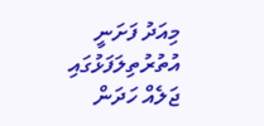މިއަދު ފަށަނީ
އުތުރުތިލަފަޅުގައި ޖަލެއް ހަދަން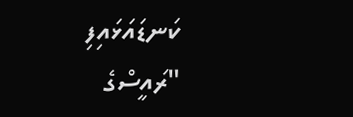ކަނޑައަޅައިފި
"ރައީސްގެ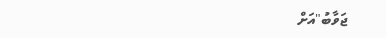ޖަވާބު"އަށް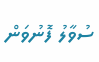ސުވާލު ފޮނުވަން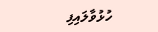ހުޅުވާލައިފި